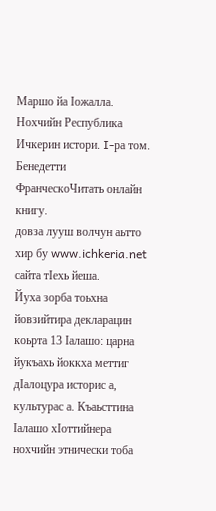Маршо йа Iожалла. Нохчийн Республика Ичкерин истори. I-ра том. Бенедетти ФранческоЧитать онлайн книгу.
довза лууш волчун аьтто хир бу www.ichkeria.net сайта тIехь йеша.
Йуха зорба тоьхна йовзийтира декларацин коьрта 13 Iалашо: царна йукъахь йоккха меттиг дIалоцура историс а, культурас а. Къаьсттина Iалашо хIоттийнера нохчийн этнически тоба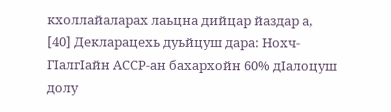кхоллайаларах лаьцна дийцар йаздар а,
[40] Декларацехь дуьйцуш дара: Нохч-ГIалгIайн АССР-ан бахархойн 60% дIалоцуш долу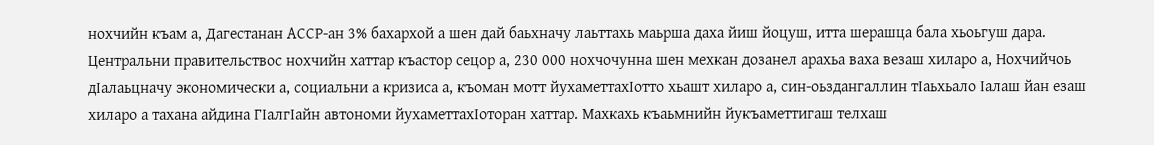нохчийн къам а, Дагестанан АССР-ан 3% бахархой а шен дай баьхначу лаьттахь маьрша даха йиш йоцуш, итта шерашца бала хьоьгуш дара.
Центральни правительствос нохчийн хаттар къастор сецор а, 230 000 нохчочунна шен мехкан дозанел арахьа ваха везаш хиларо а, Нохчийчоь дIалаьцначу экономически а, социальни а кризиса а, къоман мотт йухаметтахIотто хьашт хиларо а, син-оьздангаллин тIаьхьало Iалаш йан езаш хиларо а тахана айдина ГIалгIайн автономи йухаметтахIоторан хаттар. Махкахь къаьмнийн йукъаметтигаш телхаш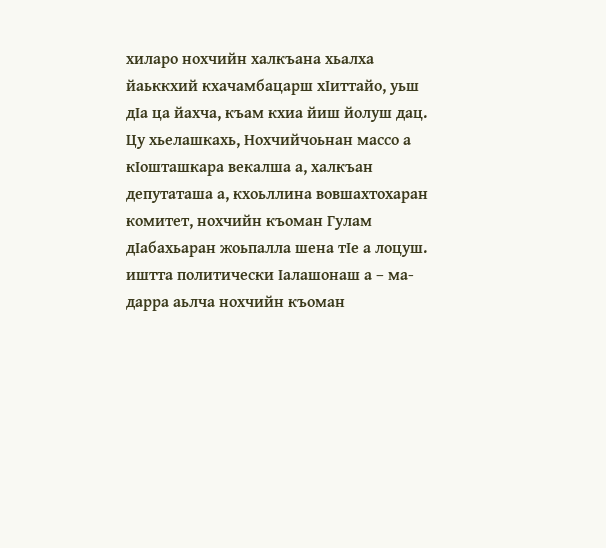хиларо нохчийн халкъана хьалха йаьккхий кхачамбацарш хIиттайо, уьш дIа ца йахча, къам кхиа йиш йолуш дац. Цу хьелашкахь, Нохчийчоьнан массо а кIошташкара векалша а, халкъан депутаташа а, кхоьллина вовшахтохаран комитет, нохчийн къоман Гулам дIабахьаран жоьпалла шена тIе а лоцуш.
иштта политически Iалашонаш а – ма-дарра аьлча нохчийн къоман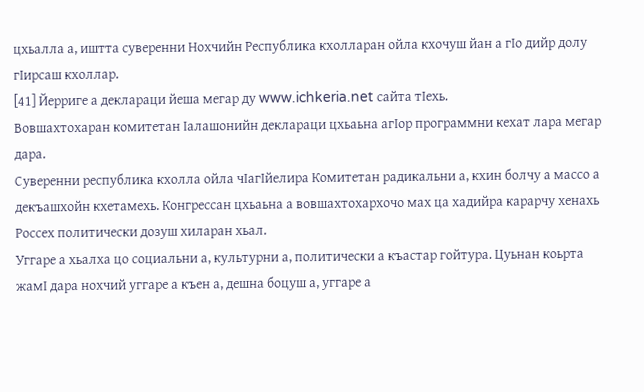цхьалла а, иштта суверенни Нохчийн Республика кхолларан ойла кхочуш йан а гIо дийр долу гIирсаш кхоллар.
[41] Йерриге а деклараци йеша мегар ду www.ichkeria.net сайта тIехь.
Вовшахтохаран комитетан Iалашонийн деклараци цхьаьна агIор программни кехат лара мегар дара.
Суверенни республика кхолла ойла чIагIйелира Комитетан радикальни а, кхин болчу а массо а декъашхойн кхетамехь. Конгрессан цхьаьна а вовшахтохархочо мах ца хадийра карарчу хенахь Россех политически дозуш хиларан хьал.
Уггаре а хьалха цо социальни а, культурни а, политически а къастар гойтура. Цуьнан коьрта жамI дара нохчий уггаре а къен а, дешна боцуш а, уггаре а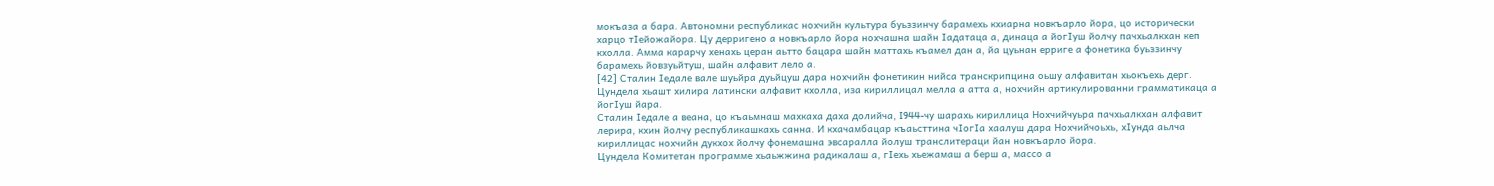мокъаза а бара. Автономни республикас нохчийн культура буьззинчу барамехь кхиарна новкъарло йора, цо исторически харцо тIейожайора. Цу дерригено а новкъарло йора нохчашна шайн Iадатаца а, динаца а йогIуш йолчу пачхьалкхан кеп кхолла. Амма карарчу хенахь церан аьтто бацара шайн маттахь къамел дан а, йа цуьнан ерриге а фонетика буьззинчу барамехь йовзуьйтуш, шайн алфавит лело а.
[42] Сталин Iедале вале шуьйра дуьйцуш дара нохчийн фонетикин нийса транскрипцина оьшу алфавитан хьокъехь дерг. Цундела хьашт хилира латински алфавит кхолла, иза кириллицал мелла а атта а, нохчийн артикулированни грамматикаца а йогIуш йара.
Сталин Iедале а веана, цо къаьмнаш махкаха даха долийча, I944-чу шарахь кириллица Нохчийчуьра пачхьалкхан алфавит лерира, кхин йолчу республикашкахь санна. И кхачамбацар къаьсттина чIогIа хаалуш дара Нохчийчоьхь, хIунда аьлча кириллицас нохчийн дукхох йолчу фонемашна эвсаралла йолуш транслитераци йан новкъарло йора.
Цундела Комитетан программе хьаьжжина радикалаш а, гIехь хьежамаш а берш а, массо а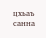цхьаъ санна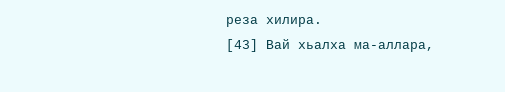реза хилира.
[43] Вай хьалха ма-аллара,